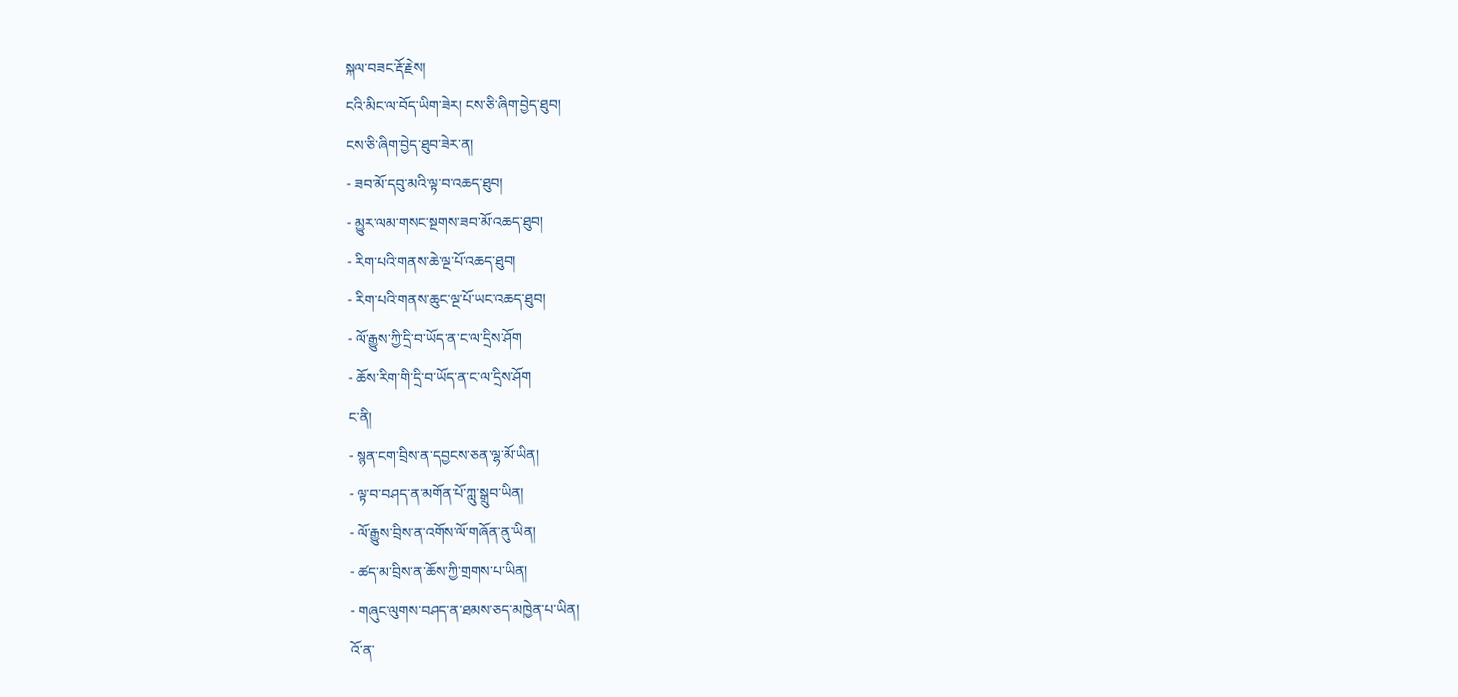སྐལ་བཟང་རྡོ་རྗེས།
ངའི་མིང་ལ་བོད་ཡིག་ཟེར། ངས་ཅི་ཞིག་བྱེད་ཐུབ།
ངས་ཅི་ཞིག་བྱེད་ཐུབ་ཟེར་ན།
- ཟབ་མོ་དབུ་མའི་ལྟ་བ་འཆད་ཐུབ།
- མྱུར་ལམ་གསང་སྔགས་ཟབ་མོ་འཆད་ཐུབ།
- རིག་པའི་གནས་ཆེ་ལྔ་པོ་འཆད་ཐུབ།
- རིག་པའི་གནས་ཆུང་ལྔ་པོ་ཡང་འཆད་ཐུབ།
- ལོ་རྒྱུས་ཀྱི་དྲི་བ་ཡོད་ན་ང་ལ་དྲིས་ཤོག
- ཆོས་རིག་གི་དྲི་བ་ཡོད་ན་ང་ལ་དྲིས་ཤོག
ང་ནི།
- སྙན་ངག་བྲིས་ན་དབྱངས་ཅན་ལྷ་མོ་ཡིན།
- ལྟ་བ་བཤད་ན་མགོན་པོ་ཀླུ་སྒྲུབ་ཡིན།
- ལོ་རྒྱུས་བྲིས་ན་འགོས་ལོ་གཞོན་ནུ་ཡིན།
- ཚད་མ་བྲིས་ན་ཆོས་ཀྱི་གྲགས་པ་ཡིན།
- གཞུང་ལུགས་བཤད་ན་ཐམས་ཅད་མཁྱེན་པ་ཡིན།
འོ་ན་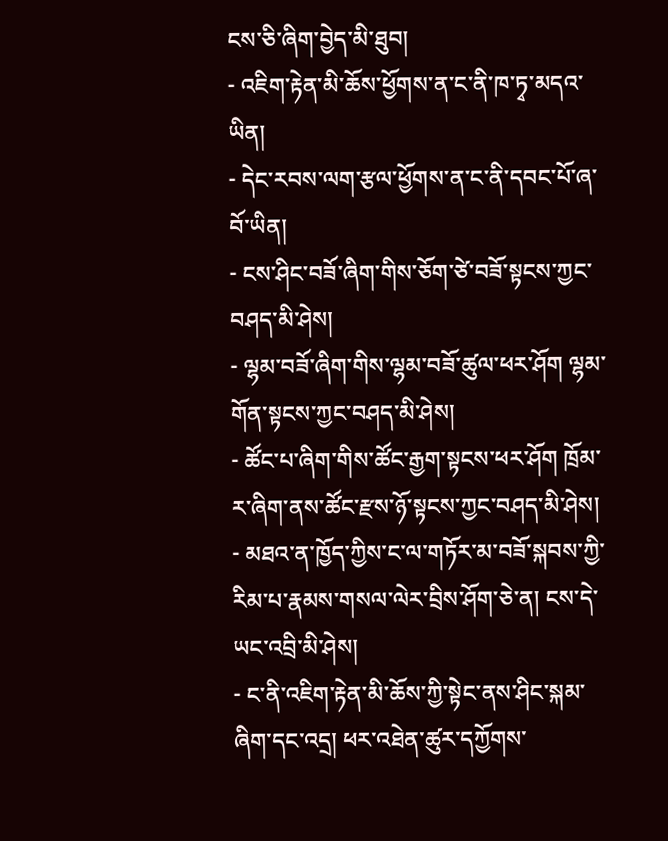ངས་ཅི་ཞིག་བྱེད་མི་ཐུབ།
- འཇིག་རྟེན་མི་ཆོས་ཕྱོགས་ན་ང་ནི་ཁ་ཏྭ་མདའ་ཡིན།
- དེང་རབས་ལག་རྩལ་ཕྱོགས་ན་ང་ནི་དབང་པོ་ཞ་བོ་ཡིན།
- ངས་ཤིང་བཟོ་ཞིག་གིས་ཅོག་ཙེ་བཟོ་སྟངས་ཀྱང་བཤད་མི་ཤེས།
- ལྷམ་བཟོ་ཞིག་གིས་ལྷམ་བཟོ་ཚུལ་ཕར་ཤོག ལྷམ་གོན་སྟངས་ཀྱང་བཤད་མི་ཤེས།
- ཚོང་པ་ཞིག་གིས་ཚོང་རྒྱག་སྟངས་ཕར་ཤོག ཁྲོམ་ར་ཞིག་ནས་ཚོང་རྫས་ཉོ་སྟངས་ཀྱང་བཤད་མི་ཤེས།
- མཐའ་ན་ཁྱོད་ཀྱིས་ང་ལ་གཏོར་མ་བཟོ་སྐབས་ཀྱི་རིམ་པ་རྣམས་གསལ་ལེར་བྲིས་ཤོག་ཅེ་ན། ངས་དེ་ཡང་འབྲི་མི་ཤེས།
- ང་ནི་འཇིག་རྟེན་མི་ཆོས་ཀྱི་སྟེང་ནས་ཤིང་སྐམ་ཞིག་དང་འདྲ། ཕར་འཐེན་ཚུར་དཀྱོགས་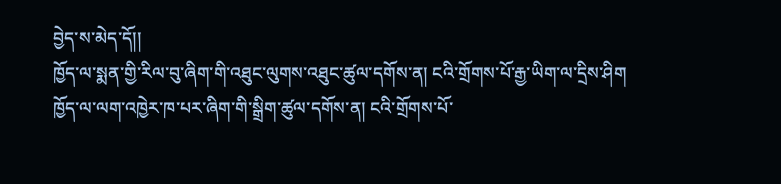བྱེད་ས་མེད་དོ།།
ཁྱོད་ལ་སྨན་གྱི་རིལ་བུ་ཞིག་གི་འཐུང་ལུགས་འཐུང་ཚུལ་དགོས་ན། ངའི་གྲོགས་པོ་རྒྱ་ཡིག་ལ་དྲིས་ཤིག
ཁྱོད་ལ་ལག་འཁྱེར་ཁ་པར་ཞིག་གི་སྒྲིག་ཚུལ་དགོས་ན། ངའི་གྲོགས་པོ་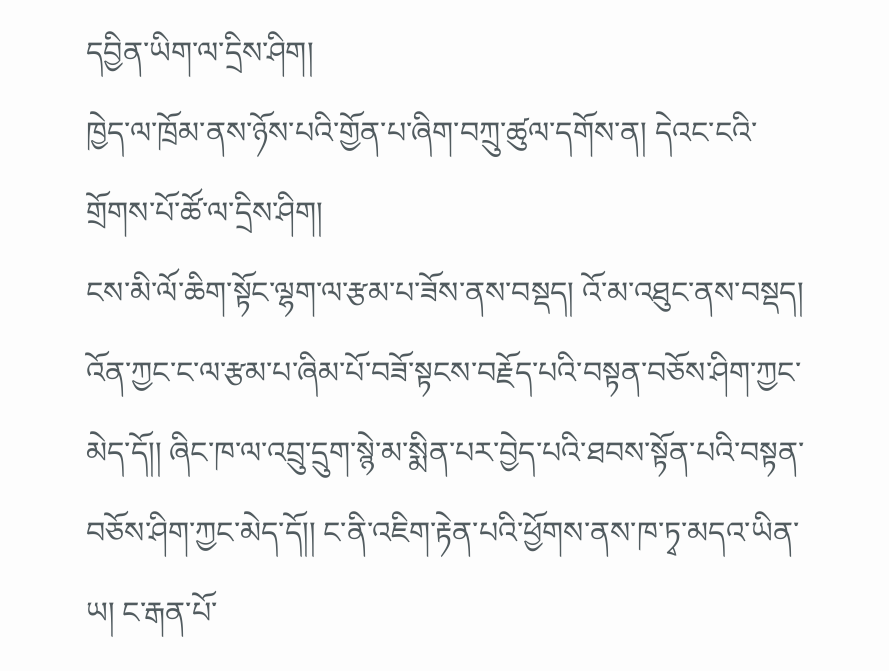དབྱིན་ཡིག་ལ་དྲིས་ཤིག།
ཁྱེད་ལ་ཁྲོམ་ནས་ཉོས་པའི་གྱོན་པ་ཞིག་བཀྲུ་ཚུལ་དགོས་ན། དེའང་ངའི་གྲོགས་པོ་ཚོ་ལ་དྲིས་ཤིག།
ངས་མི་ལོ་ཆིག་སྟོང་ལྷག་ལ་རྩམ་པ་ཟོས་ནས་བསྡད། འོ་མ་འཐུང་ནས་བསྡད། འོན་ཀྱང་ང་ལ་རྩམ་པ་ཞིམ་པོ་བཟོ་སྟངས་བརྗོད་པའི་བསྟན་བཅོས་ཤིག་ཀྱང་མེད་དོ།། ཞིང་ཁ་ལ་འབྲུ་དྲུག་སྙེ་མ་སྨིན་པར་བྱེད་པའི་ཐབས་སྟོན་པའི་བསྟན་བཅོས་ཤིག་ཀྱང་མེད་དོ།། ང་ནི་འཇིག་རྟེན་པའི་ཕྱོགས་ནས་ཁ་ཏྭ་མདའ་ཡིན་ཡ། ང་རྒན་པོ་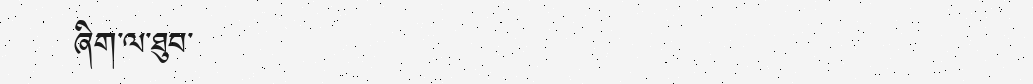ཞིག་ལ་ཐུབ་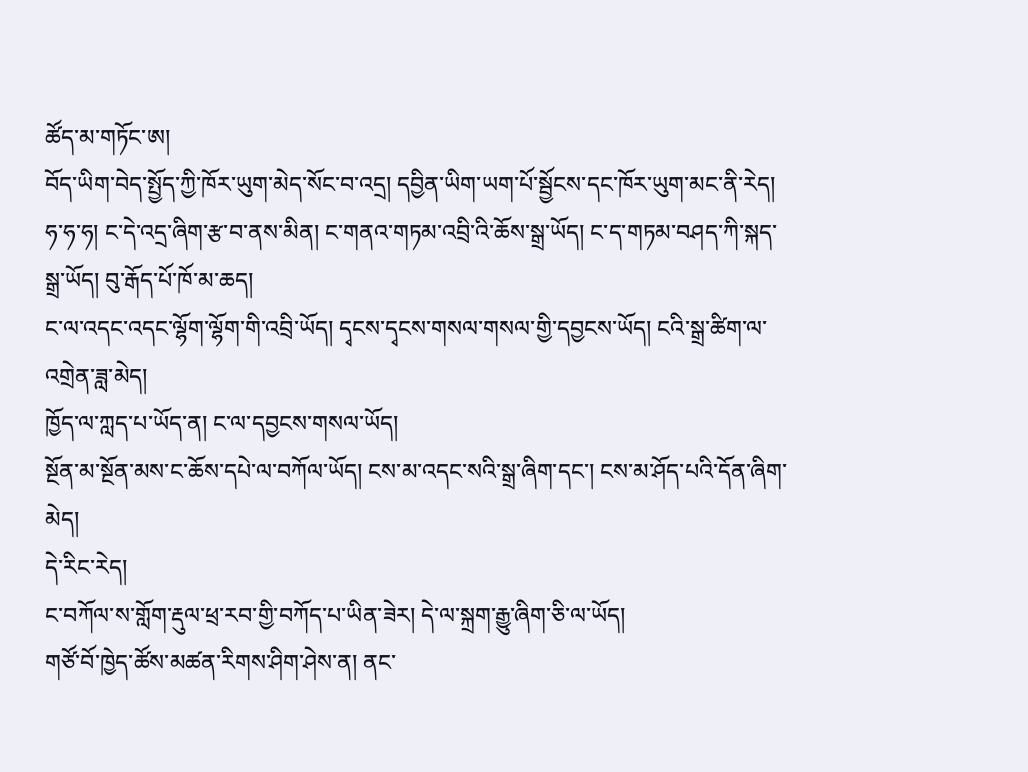ཚོད་མ་གཏོང་ཨ།
བོད་ཡིག་བེད་སྤྱོད་ཀྱི་ཁོར་ཡུག་མེད་སོང་བ་འདྲ། དབྱིན་ཡིག་ཡག་པོ་སྦྱོངས་དང་ཁོར་ཡུག་མང་ནི་རེད།
ཧ་ཧ་ཧ། ང་དེ་འདྲ་ཞིག་རྩ་བ་ནས་མིན། ང་གནའ་གཏམ་འབྲི་འི་ཆོས་སྒྲ་ཡོད། ང་ད་གཏམ་བཤད་ཀི་སྐད་སྒྲ་ཡོད། བུ་རྒོད་པོ་ཁོ་མ་ཆད།
ང་ལ་འདང་འདང་ལྷོག་ལྷོག་གི་འབྲི་ཡོད། དྭངས་དྭངས་གསལ་གསལ་གྱི་དབྱངས་ཡོད། ངའི་སྒྲ་ཚིག་ལ་འགྲེན་ཟླ་མེད།
ཁྱོད་ལ་ཀླད་པ་ཡོད་ན། ང་ལ་དབྱངས་གསལ་ཡོད།
སྔོན་མ་སྔོན་མས་ང་ཆོས་དཔེ་ལ་བཀོལ་ཡོད། ངས་མ་འདང་སའི་སྒྲ་ཞིག་དང་། ངས་མ་ཤོད་པའི་དོན་ཞིག་མེད།
དེ་རིང་རེད།
ང་བཀོལ་ས་གློག་རྡུལ་ཕྲ་རབ་གྱི་བཀོད་པ་ཡིན་ཟེར། དེ་ལ་སྐྲག་རྒྱུ་ཞིག་ཅི་ལ་ཡོད།
གཙོ་བོ་ཁྱེད་ཚོས་མཚན་རིགས་ཤིག་ཤེས་ན། ནང་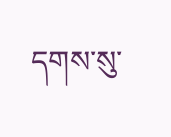དགས་སུ་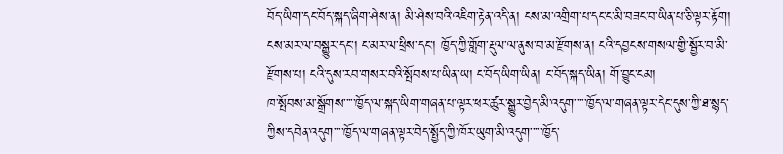བོད་ཡིག་དང་བོད་སྐད་ཞིག་ཤེས་ན། མི་ཤེས་བའི་འཇིག་རྟེན་འདི་ན། ངས་མ་འགྲིག་པ་དང་ང་མི་བཟང་བ་ཡིན་པ་ཅི་ལྟར་རྟོག། ངས་མར་ལ་བསྒྱུར་དང་། ང་མར་ལ་ཕྲིས་དང་། ཁྱོད་ཀྱི་གློག་རྡུལ་ལ་ནུས་བ་མ་རྫོགས་ན། ངའི་དབྱངས་གསལ་གྱི་སྦྱོར་བ་མི་རྫོགས་པ། ངའི་དུས་རབ་གསར་བའི་སྤོབས་པ་ཡིན་ཡ། ང་བོད་ཡིག་ཡིན། ང་བོད་སྐད་ཡིན། གོ་བྱུང་ངམ།
ཁ་སྤོབས་མ་སྒྲོགས་་་་་ཁྱོད་ལ་སྐད་ཡིག་གཞན་པ་ལྟར་ཕར་ཚུར་སྒྱུར་བྱེད་མི་འདུག་་་་་ཁྱོད་ལ་གཞན་ལྟར་དེང་དུས་ཀྱི་ཐ་སྙད་ཀྱིས་དབེན་འདུག་་་་ཁྱོད་ལ་གཞན་ལྟར་བེད་སྤྱོད་ཀྱི་ཁོར་ཡུག་མི་འདུག་་་་་ཁྱོད་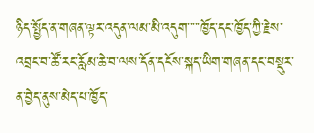ཉིད་སྤྱོད་ན་གཞན་ལྟར་འདུན་ལམ་མི་འདུག་་་་་ཁྱོད་དང་ཁྱོད་ཀྱི་རྗེས་འབྲང་བ་ཚོ་རང་རློམ་ཆེ་བ་ལས་དོན་དངོས་སྐད་ཡིག་གཞན་དང་བསྡུར་ན་བྱེད་ནུས་མེད་པ་ཁྱོད་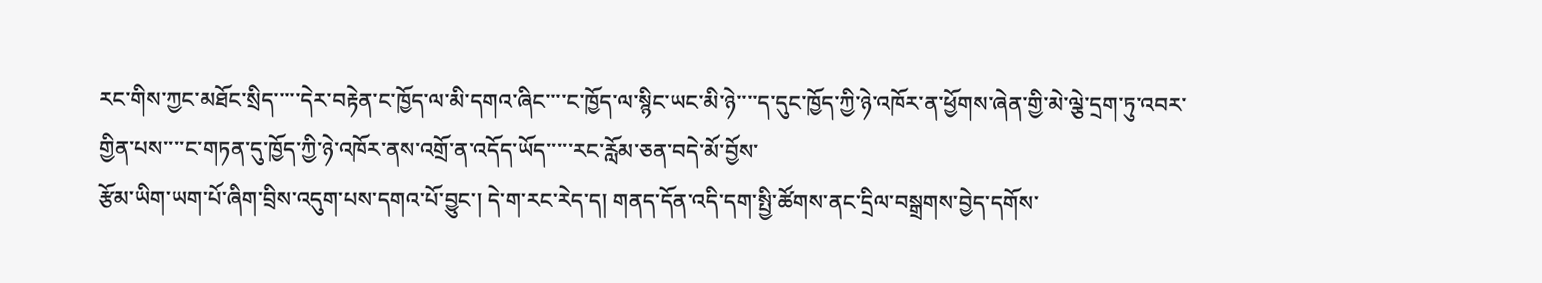རང་གིས་ཀྱང་མཐོང་སྲིད་་་་་དེར་བརྟེན་ང་ཁྱོད་ལ་མི་དགའ་ཞིང་་་་ང་ཁྱོད་ལ་སྙིང་ཡང་མི་ཉེ་་་་ད་དུང་ཁྱོད་ཀྱི་ཉེ་འཁོར་ན་ཕྱོགས་ཞེན་གྱི་མེ་ལྕེ་དྲག་ཏུ་འབར་གྱིན་པས་་་་ང་གཏན་དུ་ཁྱོད་ཀྱི་ཉེ་འཁོར་ནས་འགྲོ་ན་འདོད་ཡོད་་་་་རང་རློམ་ཅན་བདེ་མོ་བྱོས་
རྩོམ་ཡིག་ཡག་པོ་ཞིག་བྲིས་འདུག་པས་དགའ་པོ་བྱུང་། དེ་ག་རང་རེད་ད། གནད་དོན་འདི་དག་སྤྱི་ཚོགས་ནང་དྲིལ་བསྒྲགས་བྱེད་དགོས་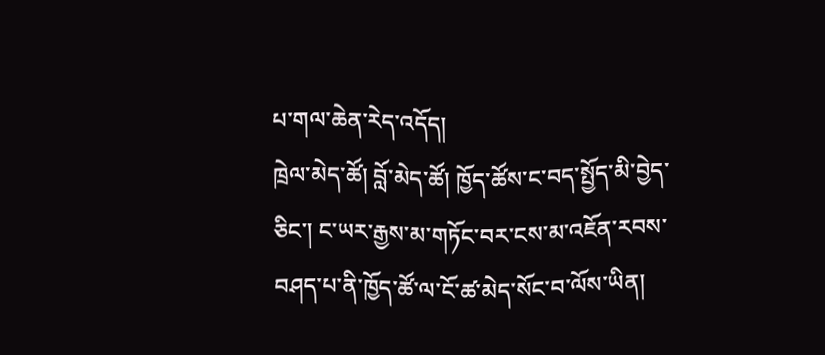པ་གལ་ཆེན་རེད་འདོད།
ཁྲེལ་མེད་ཚོ། བློ་མེད་ཚོ། ཁྱོད་ཚོས་ང་བད་སྤྱོད་མི་བྱེད་ཅིང་། ང་ཡར་རྒྱས་མ་གཏོང་བར་ངས་མ་འཇོན་རབས་བཤད་པ་ནི་ཁྱོད་ཚོ་ལ་ངོ་ཚ་མེད་སོང་བ་ལོས་ཡིན།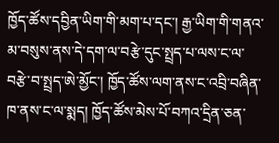ཁྱོད་ཚོས་དབྱིན་ཡིག་གི་མག་པ་དང་། རྒྱ་ཡིག་གི་གནའ་མ་བསུས་ནས་དེ་དག་ལ་བརྩེ་དུང་སྤྲད་པ་ལས་ང་ལ་བརྩེ་བ་སྤྲད་ཨེ་མྱོང་། ཁྱོད་ཚོས་ལག་ནས་ང་འབྲི་བཞིན་ཁ་ནས་ང་ལ་སྨད། ཁྱོད་ཚོས་མེས་པོ་བཀའ་དྲིན་ཅན་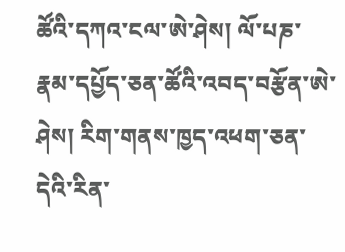ཚོའི་དཀའ་ངལ་ཨེ་ཤེས། ལོ་པཎ་རྣམ་དཔྱོད་ཅན་ཚོའི་འབད་བརྩོན་ཨེ་ཤེས། རིག་གནས་ཁྱད་འཕག་ཅན་དེའི་རིན་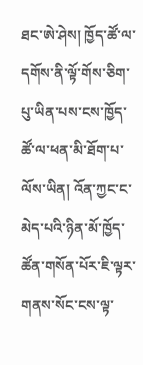ཐང་ཨེ་ཤེས། ཁྱོད་ཚོ་ལ་དགོས་ནི་ལྟོ་གོས་ཅིག་པུ་ཡིན་པས་ངས་ཁྱོད་ཚོ་ལ་ཕན་མི་ཐོག་པ་ལོས་ཡིན། འོན་ཀྱང་ང་མེད་པའི་ཉིན་མོ་ཁྱོད་ཚོན་གསོན་པོར་ཇི་ལྟར་གནས་སོང་ངས་ལྟ་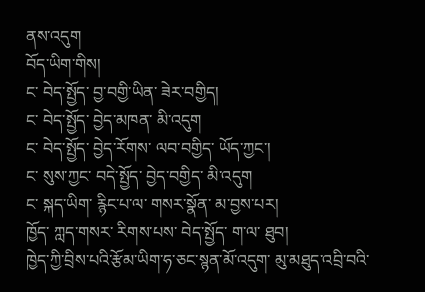ནས་འདུག
བོད་ཡིག་གིས།
ང་ བེད་སྤྱོད་ བྱ་བགྱི་ཡིན་ ཟེར་བགྱིད།
ང་ བེད་སྤྱོད་ བྱེད་མཁན་ མི་འདུག
ང་ བེད་སྤྱོད་ བྱེད་རོགས་ ལབ་བགྱིད་ ཡོད་ཀྱང་།
ང་ སུས་ཀྱང་ བདེ་སྤྱོད་ བྱེད་བགྱིད་ མི་འདུག
ང་ སྐད་ཡིག་ རྙིང་པ་ལ་ གསར་སྣོན་ མ་བྱས་པར།
ཁྱོད་ ཀླད་གསར་ རིགས་པས་ བེད་སྤྱོད་ ག་ལ་ ཐུབ།
ཁྱེད་ཀྱི་བྲིས་པའི་རྩོམ་ཡིག་ཧ་ཅང་སྙན་མོ་འདུག་ མུ་མཐུད་འབྲི་བའི་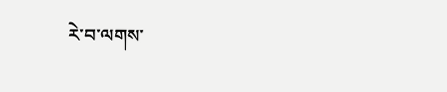རེ་བ་ལགས་